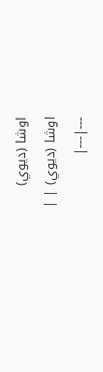اوشا (ديوي)
اوشا (ديوي) | |
---|---|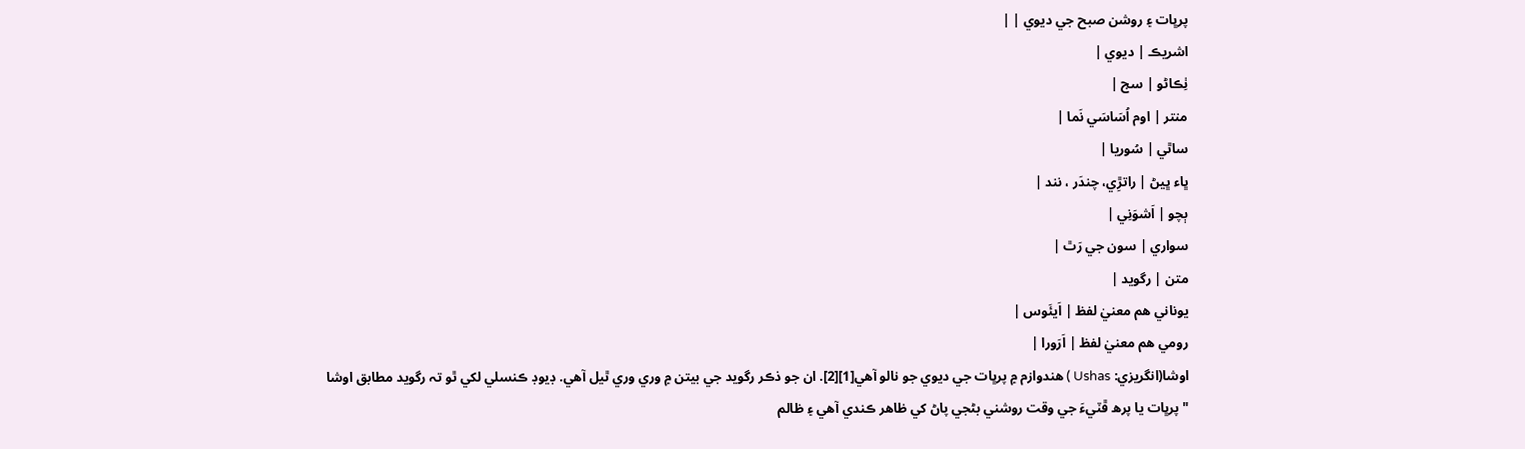پرڀات ۽ روشن صبح جي ديوي | |
اشريڪ | ديوي |
ٺِڪاڻو | سج |
منتر | اوم اُسَاسَي نَما |
ساٿي | سُوريا |
ڀاء ڀيڻ | راتڙِي، چندَر ، نند |
ٻچو | اَشوَنِي |
سواري | سون جي رَٿ |
متن | رگويد |
يوناني هم معنيٰ لفظ | اَيئَوس |
رومي هم معنيٰ لفظ | اَرَورا |
اوشا(انگريزي: Ushas ) ھندوازم ۾ پرڀات جي ديوي جو نالو آهي[1][2]. ان جو ذڪر رگويد جي بيتن ۾ وري وري ٿيل آهي. ڊيوڊ ڪنسلي لکي ٿو تہ رگويد مطابق اوشا "پرڀات يا پرھ ڦٽيءَ جي وقت روشني بڻجي پاڻ کي ظاھر ڪندي آهي ۽ ظالم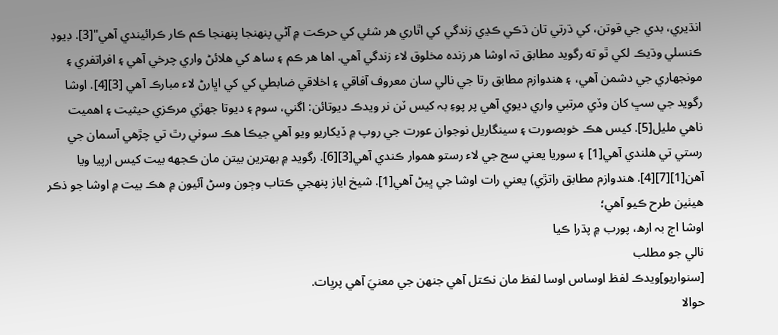انڌيري، بدي جي قوتن، کي ڌرتي تان ڌڪي ڪڍي زندگي کي اٿاري ھر شئي کي حرڪت ۾ آڻي پنھنجا پنھنجا ڪم ڪار ڪرائيندي آهي"[3]. ڊيوڊ ڪنسلي وڌيڪ لکي ٿو ته رگويد مطابق تہ اوشا ھر زندہ مخلوق لاء زندگي آھي. اھا ھر ڪم ۽ ساھ کي ھلائڻ واري چرخي آھي ۽ افراتفري ۽ مونجھاري جي دشمن آهي، ۽ ھندوازم مطابق رتا جي نالي سان معروف آفاقي ۽ اخلاقي ضابطي کي کي اڀارڻ لاء مبارڪ آھي [3][4]. اوشا رگويد جي سڀ کان وڏي مرتبي واري ديوي آھي پر پوءِ بہ کيس ٽن نر ويدڪ ديوتائن: اگني، سوم ۽ ديوتا جھڙي مرڪزي حيثيت ۽ اھميت ناھي مليل[5]. کيس ھڪ خوبصورت ۽ سينگاريل نوجوان عورت جي روپ ۾ ڏيکاريو ويو آهي جيڪا ھڪ سوني رٿ تي چڙھي آسمان جي رستي تي ھلندي آهي[1] ۽ سوريا يعني سج جي لاء رستو ھموار ڪندي آهي[3][6]. رگويد ۾ بھترين بيتن مان ڪجهه بيت کيس ارپيا ويا آهن[1][7][4]. ھندوازم مطابق راتڙي) يعني رات اوشا جي ڀيڻ آھي[1]. شيخ اياز پنھجي ڪتاب وڄون وسڻ آئيون ۾ ھڪ بيت ۾ اوشا جو ذڪر ھيٺين طرح ڪيو آهي؛
اوشا اڄ بہ ارھ، پورب ۾ پڌرا ڪيا
نالي جو مطلب
[سنواريو]ويدڪ لفظ اوساس اوسا لفظ مان نڪتل آهي جنھن جي معنيَ آهي پرڀات.
حوالا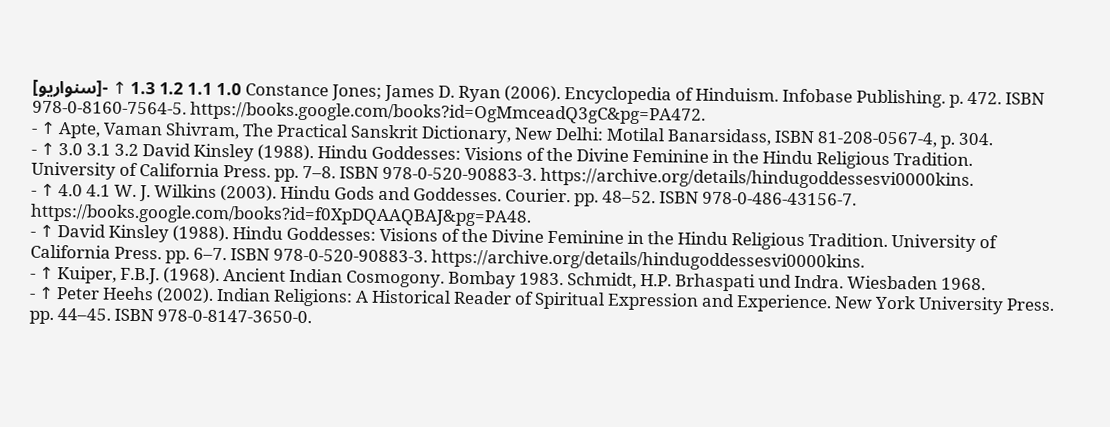[سنواريو]- ↑ 1.0 1.1 1.2 1.3 Constance Jones; James D. Ryan (2006). Encyclopedia of Hinduism. Infobase Publishing. p. 472. ISBN 978-0-8160-7564-5. https://books.google.com/books?id=OgMmceadQ3gC&pg=PA472.
- ↑ Apte, Vaman Shivram, The Practical Sanskrit Dictionary, New Delhi: Motilal Banarsidass, ISBN 81-208-0567-4, p. 304.
- ↑ 3.0 3.1 3.2 David Kinsley (1988). Hindu Goddesses: Visions of the Divine Feminine in the Hindu Religious Tradition. University of California Press. pp. 7–8. ISBN 978-0-520-90883-3. https://archive.org/details/hindugoddessesvi0000kins.
- ↑ 4.0 4.1 W. J. Wilkins (2003). Hindu Gods and Goddesses. Courier. pp. 48–52. ISBN 978-0-486-43156-7. https://books.google.com/books?id=f0XpDQAAQBAJ&pg=PA48.
- ↑ David Kinsley (1988). Hindu Goddesses: Visions of the Divine Feminine in the Hindu Religious Tradition. University of California Press. pp. 6–7. ISBN 978-0-520-90883-3. https://archive.org/details/hindugoddessesvi0000kins.
- ↑ Kuiper, F.B.J. (1968). Ancient Indian Cosmogony. Bombay 1983. Schmidt, H.P. Brhaspati und Indra. Wiesbaden 1968.
- ↑ Peter Heehs (2002). Indian Religions: A Historical Reader of Spiritual Expression and Experience. New York University Press. pp. 44–45. ISBN 978-0-8147-3650-0.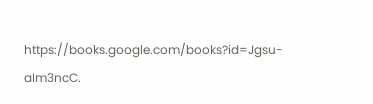https://books.google.com/books?id=Jgsu-aIm3ncC.